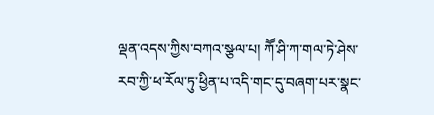ལྡན་འདས་ཀྱིས་བཀའ་སྩལ་པ། ཀཽ་ཤི་ཀ་གལ་ཏེ་ཤེས་རབ་ཀྱི་ཕ་རོལ་ཏུ་ཕྱིན་པ་འདི་གང་དུ་བཞག་པར་སྣང་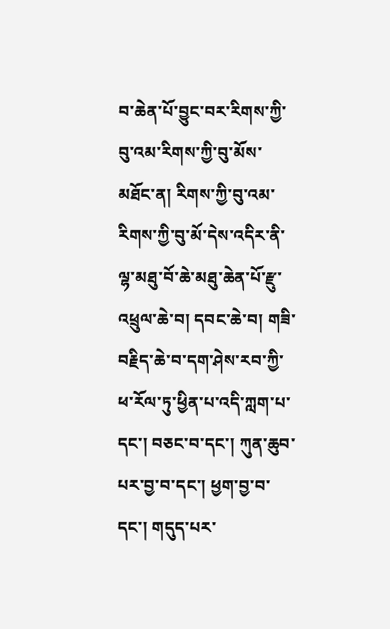བ་ཆེན་པོ་བྱུང་བར་རིགས་ཀྱི་བུ་འམ་རིགས་ཀྱི་བུ་མོས་མཐོང་ན། རིགས་ཀྱི་བུ་འམ་རིགས་ཀྱི་བུ་མོ་དེས་འདིར་ནི་ལྷ་མཐུ་བོ་ཆེ་མཐུ་ཆེན་པོ་རྫུ་འཕྲུལ་ཆེ་བ། དབང་ཆེ་བ། གཟི་བརྗིད་ཆེ་བ་དག་ཤེས་རབ་ཀྱི་ཕ་རོལ་ཏུ་ཕྱིན་པ་འདི་ཀླག་པ་དང་། བཅང་བ་དང་། ཀུན་ཆུབ་པར་བྱ་བ་དང་། ཕྱག་བྱ་བ་དང་། གདུད་པར་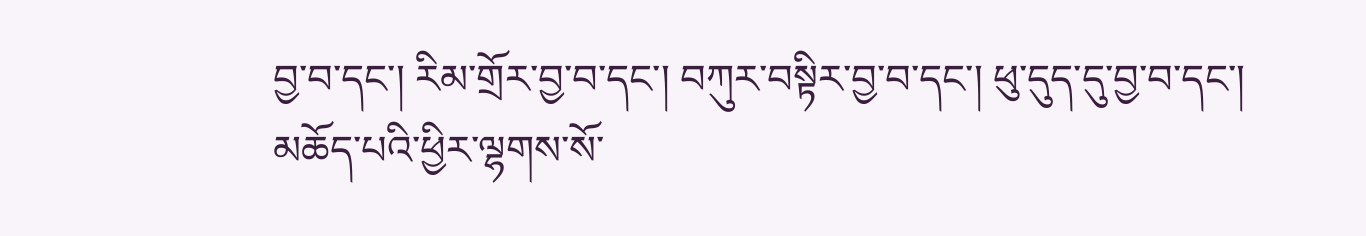བྱ་བ་དང་། རིམ་གྲོར་བྱ་བ་དང་། བཀུར་བསྟིར་བྱ་བ་དང་། ཕུ་དུད་དུ་བྱ་བ་དང་། མཆོད་པའི་ཕྱིར་ལྷགས་སོ་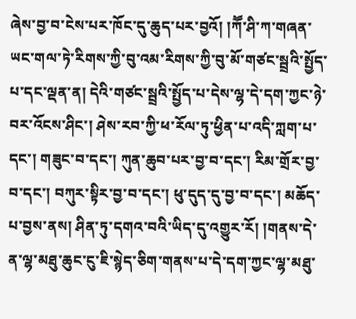ཞེས་བྱ་བ་ངེས་པར་ཁོང་དུ་ཆུད་པར་བྱའོ། །ཀཽ་ཤི་ཀ་གཞན་ཡང་གལ་ཏེ་རིགས་ཀྱི་བུ་འམ་རིགས་ཀྱི་བུ་མོ་གཙང་སྦྲའི་སྤྱོད་པ་དང་ལྡན་ན། དེའི་གཙང་སྦྲའི་སྤྱོད་པ་དེས་ལྷ་དེ་དག་ཀྱང་ཉེ་བར་འོངས་ཤིང་། ཤེས་རབ་ཀྱི་ཕ་རོལ་ཏུ་ཕྱིན་པ་འདི་ཀླག་པ་དང་། གཟུང་བ་དང་། ཀུན་ཆུབ་པར་བྱ་བ་དང་། རིམ་གྲོར་བྱ་བ་དང་། བཀུར་སྟིར་བྱ་བ་དང་། ཕུ་དུད་དུ་བྱ་བ་དང་། མཆོད་པ་བྱས་ནས། ཤིན་ཏུ་དགའ་བའི་ཡིད་དུ་འགྱུར་རོ། །གནས་དེ་ན་ལྷ་མཐུ་ཆུང་ངུ་ཇི་སྙེད་ཅིག་གནས་པ་དེ་དག་ཀྱང་ལྷ་མཐུ་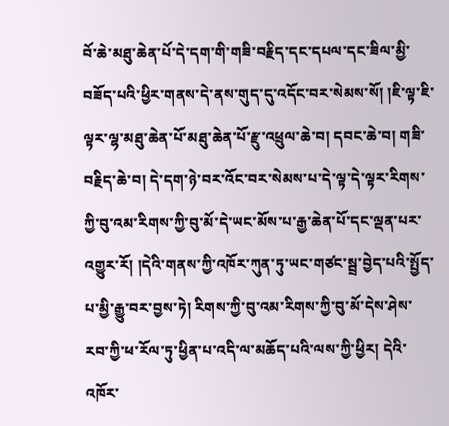བོ་ཆེ་མཐུ་ཆེན་པོ་དེ་དག་གི་གཟི་བརྗིད་དང་དཔལ་དང་ཟིལ་མྱི་བཟོད་པའི་ཕྱིར་གནས་དེ་ནས་གུད་དུ་འདོང་བར་སེམས་སོ། །ཇི་ལྟ་ཇི་ལྟར་ལྷ་མཐུ་ཆེན་པོ་མཐུ་ཆེན་པོ་རྫུ་འཕྲུལ་ཆེ་བ། དབང་ཆེ་བ། གཟི་བརྗིད་ཆེ་བ། དེ་དག་ཉེ་བར་འོང་བར་སེམས་པ་དེ་ལྟ་དེ་ལྟར་རིགས་ཀྱི་བུ་འམ་རིགས་ཀྱི་བུ་མོ་དེ་ཡང་མོས་པ་རྒྱ་ཆེན་པོ་དང་ལྡན་པར་འགྱུར་རོ། །དེའི་གནས་ཀྱི་འཁོར་ཀུན་ཏུ་ཡང་གཙང་སྦྲ་བྱེད་པའི་སྤྱོད་པ་མྱི་རྒྱུ་བར་བྱས་ཏེ། རིགས་ཀྱི་བུ་འམ་རིགས་ཀྱི་བུ་མོ་དེས་ཤེས་རབ་ཀྱི་ཕ་རོལ་ཏུ་ཕྱིན་པ་འདི་ལ་མཆོད་པའི་ལས་ཀྱི་ཕྱིར། དེའི་འཁོར་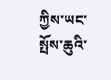ཀྱིས་ཡང་སྤོས་ཆུའི་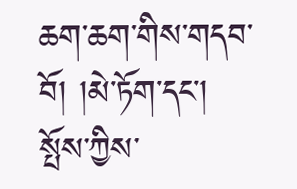ཆག་ཆག་གིས་གདབ་བོ། །མེ་ཏོག་དང་། སྤོས་ཀྱིས་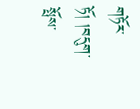གཏོར་ཏོ། །བདུག་སྤོས་